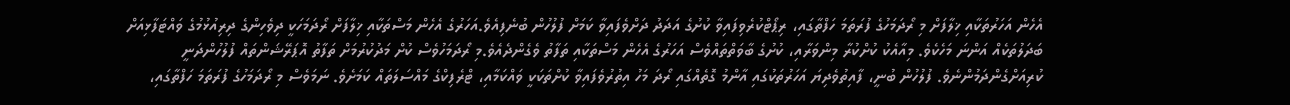އެހެން އަހަރުތަކާއި ޚިލާފަށް މި ރޯދަމަހުގެ ފުރަތަމަ ހަފްތާގައި، ރިޕޯޓްކުރެވިފައިވާ ކުށުގެ އަދަދު ދަށްވެފައިވާ ކަމަށް ފުލުހުން ބުނެފިއެވެ.އަހަރުގެ އެހެން މަސްތަކާއި ޚިލާފަށް ރޯދަމަހަކީ ދިވެހިންގެ ދިރިއުޅުމުގެ ވައްޓަފާޅިއަށް ބަދަލުތަކެއް އަންނަ މަހެކެވެ. މިއާއެކު ކުށްކުރާ މިންވަރާއި، ކުށުގެ ބާވަތްތައްވެސް އަހަރުގެ އެހެން މަސްތަކާއި ތަފާތު ވެގެންދެއެވެ.މި ރޯދަމަހުވެސް ކުށް މަދުކުރުމަށް ތަފާތު އޮޕަރޭޝަންތައް ފުލުހުންދަނީ ކުރިއަށްގެންދަމުންނެވެ. ފުލުހުން ބުނީ، ފާއިތުވެދިޔަ އަހަރުތަކުގައި އާންމު ގޮތެއްގައި ރޯދަ މަހު އިތުރުވެފައިވާ ކުށްތަކަކީ ވައްކަމާއި، ޓްރެފިކްގެ މައްސަލަތައް ކަމަށެވެ. ނަމަވެސް މި ރޯދަމަހުގެ ފުރަތަމަ ހަފްތާގައި،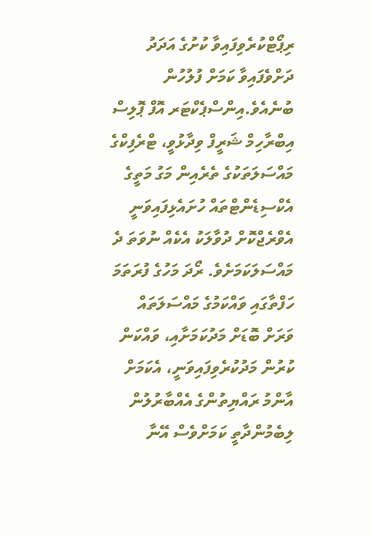ރިޕޯޓްކުރެވިފައިވާ ކުށުގެ އަދަދު ދަށްވެފައިވާ ކަމަށް ފުލުހުން ބުނެއެވެ.އިންސްޕެކްޓަރ އޮފް ޕޮލިސް އިބްރާހިމް ޝަރީފް ވިދާޅުވީ، ޓްރެފިކްގެ މައްސަލަތަކުގެ ތެރެއިން މަގު މަތީގެ އެކްސިޑެންޓްތައް ހުށައެޅިފައިވަނީ އެވްރެޖްކޮށް ދުވާލަކު އެކެއް ނުވަތަ ދެ މައްސަލަކަމަށެވެ. ރޯދަ މަހުގެ ފުރަތަމަ ހަފްތާގައި ވައްކަމުގެ މައްސަލަތައް ވަރަށް ބޮޑަށް މަދުކަމަށާއި، ވައްކަން ކުރުން މަދުކުރެވިފައިވަނީ، އެކަމަށް އާންމު ރައްޔިތުންގެ އެއްބާރުލުން ލިބެމުންދާތީ ކަމަށްވެސް އޭނާ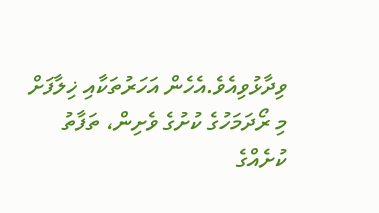ވިދާޅުވިއެވެ.އެހެން އަހަރުތަކާއި ޚިލާފަށް މި ރޯދަމަހުގެ ކުށުގެ ވެށިން، ތަފާތު ކުށެއްގެ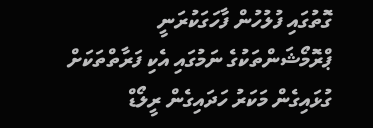ގޮތުގައި ފުލުހުން ފާހަގަކުރަނީ ޕްރޮމޯޝަންތަކުގެ ނަމުގައި އެކި ފަރާތްތަކަށް ގުޅައިގެން މަކަރު ހަދައިގެން ރީލޯޑް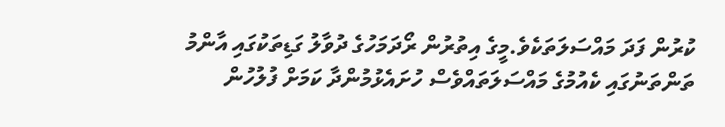ކުރުން ފަދަ މައްސަލަތަކެވެ.މީގެ އިތުރުން ރޯދަމަހުގެ ދުވާލު ގަޑިތަކުގައި އާންމު ތަންތަނުގައި ކެއުމުގެ މައްސަލަތައްވެސް ހުށައެޅުމުންދާ ކަމަށް ފުލުހުން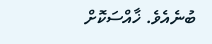ބުނެއެވެ. ޚާއްސަކޮށް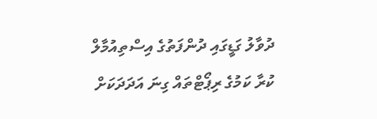ދުވާލު ގަޑީގައި ދުންފަތުގެ އިސްތިއުމާލް ކުރާ ކަމުގެ ރިޕޯޓްތައް ގިނަ އަދަދަކަށް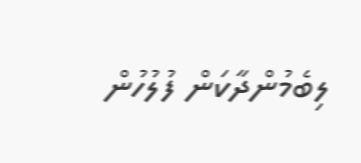ލިބެމުންދާކަން ފުލުހުން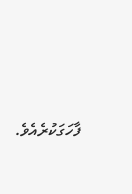ފާހަގަކުރެއެވެ.